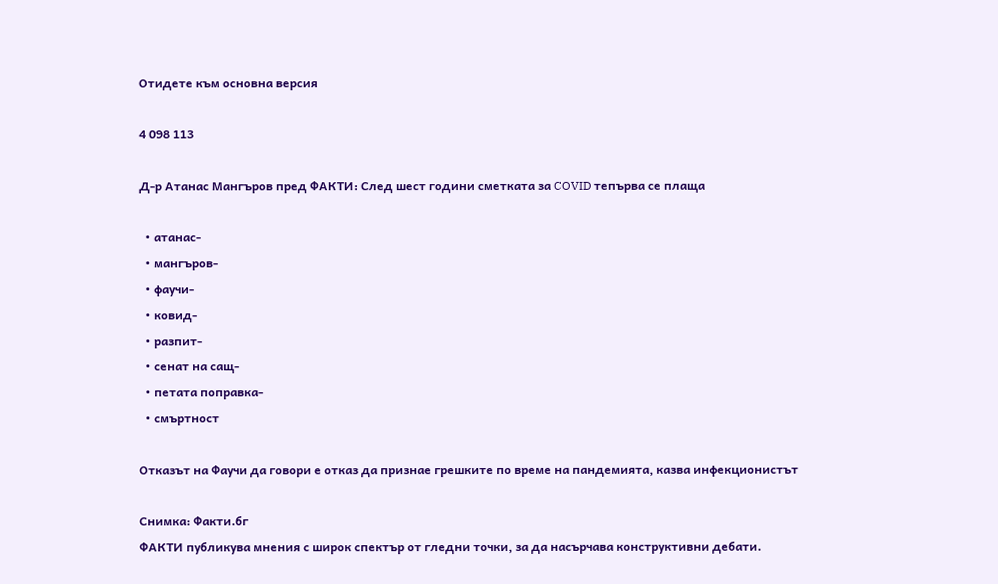Отидете към основна версия

4 098 113

Д-р Атанас Мангъров пред ФАКТИ: След шест години сметката за COVID тепърва се плаща

  • атанас-
  • мангъров-
  • фаучи-
  • ковид-
  • разпит-
  • сенат на сащ-
  • петата поправка-
  • смъртност

Отказът на Фаучи да говори е отказ да признае грешките по време на пандемията, казва инфекционистът

Снимка: Факти.бг
ФАКТИ публикува мнения с широк спектър от гледни точки, за да насърчава конструктивни дебати.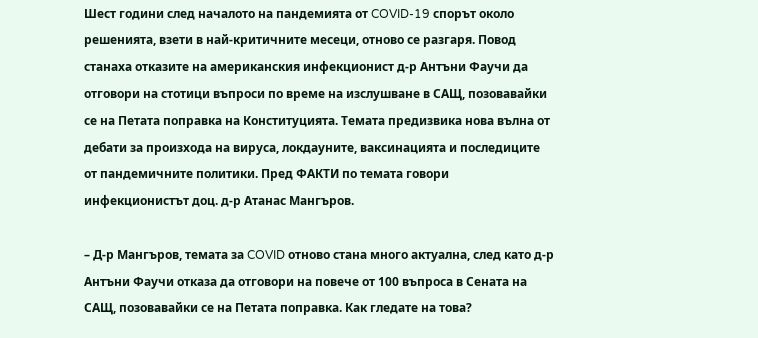Шест години след началото на пандемията от COVID-19 спорът около решенията, взети в най-критичните месеци, отново се разгаря. Повод станаха отказите на американския инфекционист д-р Антъни Фаучи да отговори на стотици въпроси по време на изслушване в САЩ, позовавайки се на Петата поправка на Конституцията. Темата предизвика нова вълна от дебати за произхода на вируса, локдауните, ваксинацията и последиците от пандемичните политики. Пред ФАКТИ по темата говори инфекционистът доц. д-р Атанас Мангъров.

– Д-р Мангъров, темата за COVID отново стана много актуална, след като д-р Антъни Фаучи отказа да отговори на повече от 100 въпроса в Сената на САЩ, позовавайки се на Петата поправка. Как гледате на това?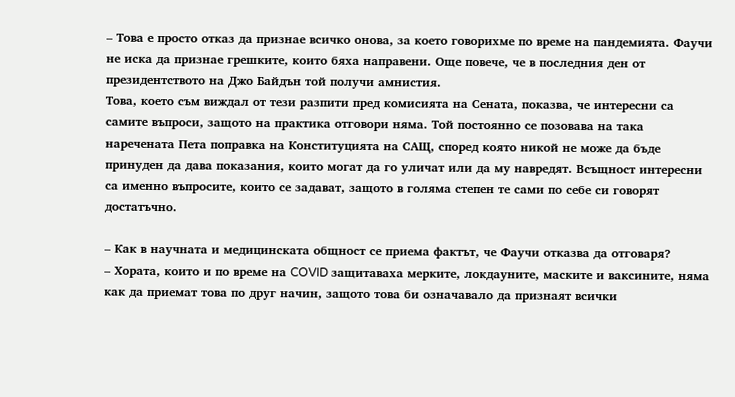– Това е просто отказ да признае всичко онова, за което говорихме по време на пандемията. Фаучи не иска да признае грешките, които бяха направени. Още повече, че в последния ден от президентството на Джо Байдън той получи амнистия.
Това, което съм виждал от тези разпити пред комисията на Сената, показва, че интересни са самите въпроси, защото на практика отговори няма. Той постоянно се позовава на така наречената Пета поправка на Конституцията на САЩ, според която никой не може да бъде принуден да дава показания, които могат да го уличат или да му навредят. Всъщност интересни са именно въпросите, които се задават, защото в голяма степен те сами по себе си говорят достатъчно.

– Как в научната и медицинската общност се приема фактът, че Фаучи отказва да отговаря?
– Хората, които и по време на COVID защитаваха мерките, локдауните, маските и ваксините, няма как да приемат това по друг начин, защото това би означавало да признаят всички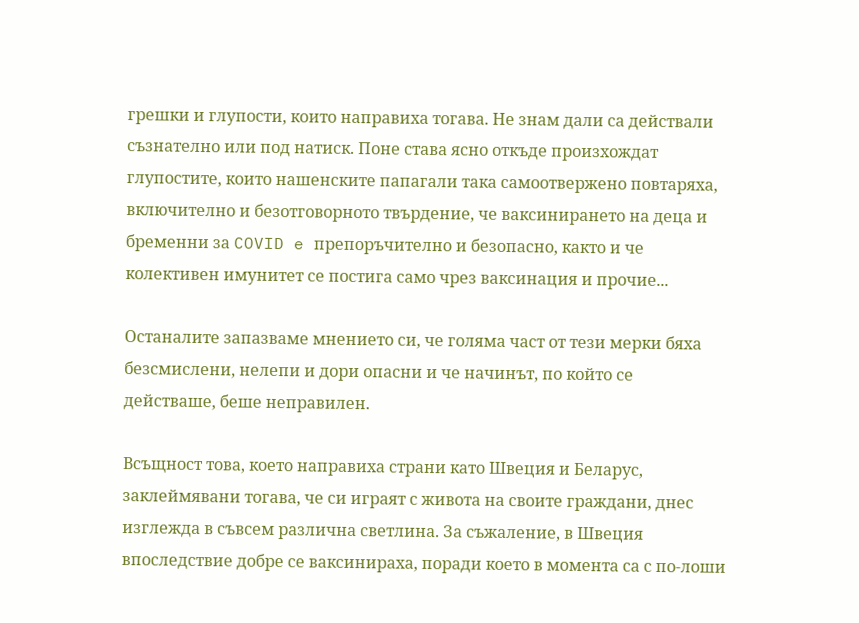грешки и глупости, които направиха тогава. Не знам дали са действали съзнателно или под натиск. Поне става ясно откъде произхождат глупостите, които нашенските папагали така самоотвержено повтаряха, включително и безотговорното твърдение, че ваксинирането на деца и бременни за COVID e препоръчително и безопасно, както и че колективен имунитет се постига само чрез ваксинация и прочие...

Останалите запазваме мнението си, че голяма част от тези мерки бяха безсмислени, нелепи и дори опасни и че начинът, по който се действаше, беше неправилен.

Всъщност това, което направиха страни като Швеция и Беларус, заклеймявани тогава, че си играят с живота на своите граждани, днес изглежда в съвсем различна светлина. За съжаление, в Швеция впоследствие добре се ваксинираха, поради което в момента са с по-лоши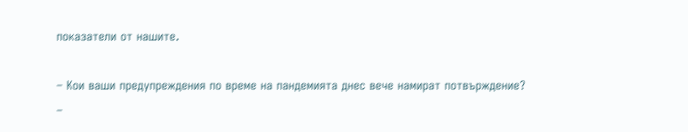показатели от нашите.

– Кои ваши предупреждения по време на пандемията днес вече намират потвърждение?
–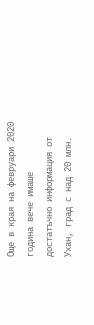Още в края на февруари 2020 година вече имаше достатъчно информация от Ухан, град с над 20 млн.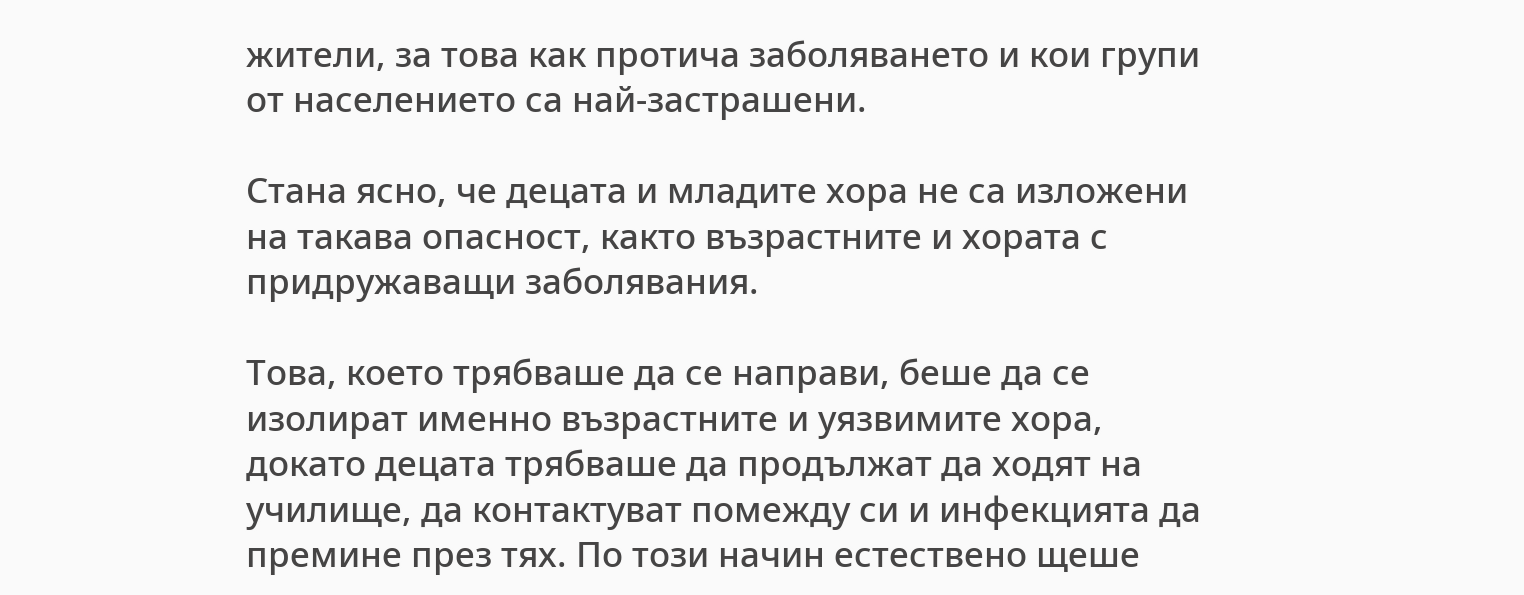жители, за това как протича заболяването и кои групи от населението са най-застрашени.

Стана ясно, че децата и младите хора не са изложени на такава опасност, както възрастните и хората с придружаващи заболявания.

Това, което трябваше да се направи, беше да се изолират именно възрастните и уязвимите хора, докато децата трябваше да продължат да ходят на училище, да контактуват помежду си и инфекцията да премине през тях. По този начин естествено щеше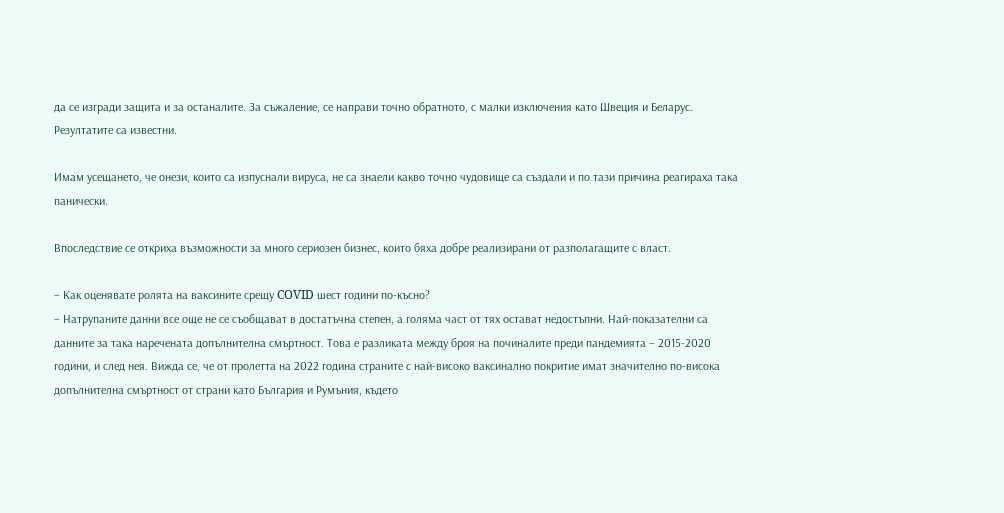да се изгради защита и за останалите. За съжаление, се направи точно обратното, с малки изключения като Швеция и Беларус. Резултатите са известни.

Имам усещането, че онези, които са изпуснали вируса, не са знаели какво точно чудовище са създали и по тази причина реагираха така панически.

Впоследствие се откриха възможности за много сериозен бизнес, които бяха добре реализирани от разполагащите с власт.

– Как оценявате ролята на ваксините срещу COVID шест години по-късно?
– Натрупаните данни все още не се съобщават в достатъчна степен, а голяма част от тях остават недостъпни. Най-показателни са данните за така наречената допълнителна смъртност. Това е разликата между броя на починалите преди пандемията – 2015-2020 години, и след нея. Вижда се, че от пролетта на 2022 година страните с най-високо ваксинално покритие имат значително по-висока допълнителна смъртност от страни като България и Румъния, където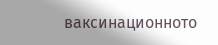ваксинационното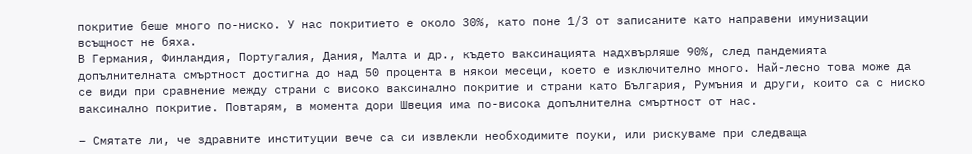покритие беше много по-ниско. У нас покритието е около 30%, като поне 1/3 от записаните като направени имунизации всъщност не бяха.
В Германия, Финландия, Португалия, Дания, Малта и др., където ваксинацията надхвърляше 90%, след пандемията допълнителната смъртност достигна до над 50 процента в някои месеци, което е изключително много. Най-лесно това може да се види при сравнение между страни с високо ваксинално покритие и страни като България, Румъния и други, които са с ниско ваксинално покритие. Повтарям, в момента дори Швеция има по-висока допълнителна смъртност от нас.

– Смятате ли, че здравните институции вече са си извлекли необходимите поуки, или рискуваме при следваща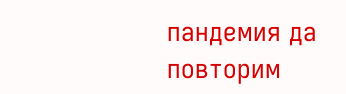пандемия да повторим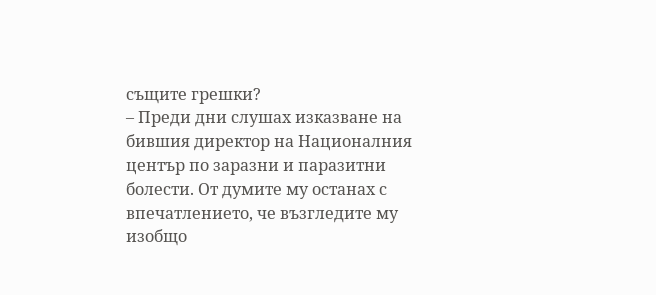същите грешки?
– Преди дни слушах изказване на бившия директор на Националния център по заразни и паразитни болести. От думите му останах с впечатлението, че възгледите му изобщо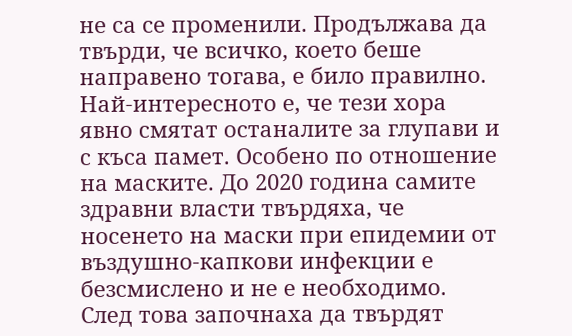не са се променили. Продължава да твърди, че всичко, което беше направено тогава, е било правилно. Най-интересното е, че тези хора явно смятат останалите за глупави и с къса памет. Особено по отношение на маските. До 2020 година самите здравни власти твърдяха, че носенето на маски при епидемии от въздушно-капкови инфекции е безсмислено и не е необходимо. След това започнаха да твърдят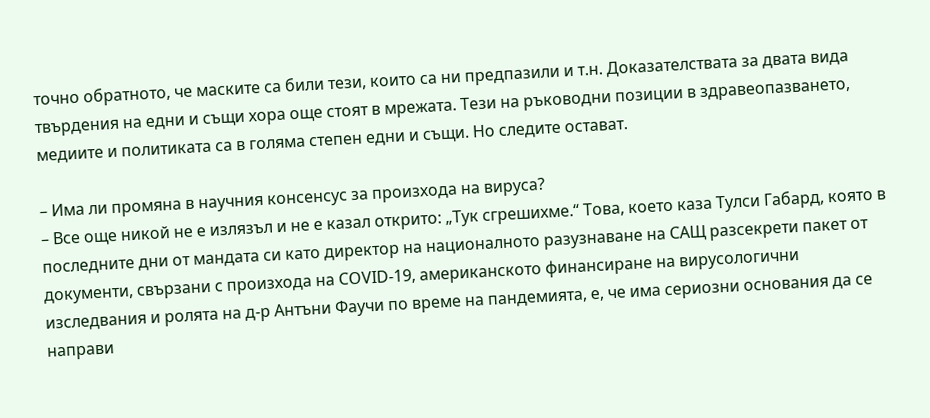точно обратното, че маските са били тези, които са ни предпазили и т.н. Доказателствата за двата вида твърдения на едни и същи хора още стоят в мрежата. Тези на ръководни позиции в здравеопазването, медиите и политиката са в голяма степен едни и същи. Но следите остават.

– Има ли промяна в научния консенсус за произхода на вируса?
– Все още никой не е излязъл и не е казал открито: „Тук сгрешихме.“ Това, което каза Тулси Габард, която в последните дни от мандата си като директор на националното разузнаване на САЩ разсекрети пакет от документи, свързани с произхода на COVID-19, американското финансиране на вирусологични изследвания и ролята на д-р Антъни Фаучи по време на пандемията, е, че има сериозни основания да се направи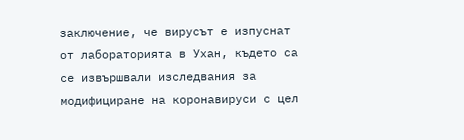заключение, че вирусът е изпуснат от лабораторията в Ухан, където са се извършвали изследвания за модифициране на коронавируси с цел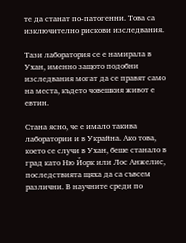те да станат по-патогенни. Това са изключително рискови изследвания.

Тази лаборатория се е намирала в Ухан, именно защото подобни изследвания могат да се правят само на места, където човешкия живот е евтин.

Стана ясно, че е имало такива лаборатории и в Украйна. Ако това, което се случи в Ухан, беше станало в град като Ню Йорк или Лос Анжелис, последствията щяха да са съвсем различни. В научните среди по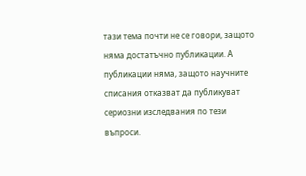тази тема почти не се говори, защото няма достатъчно публикации. А публикации няма, защото научните списания отказват да публикуват сериозни изследвания по тези въпроси.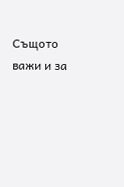Същото важи и за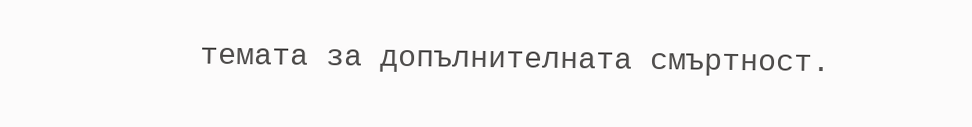темата за допълнителната смъртност.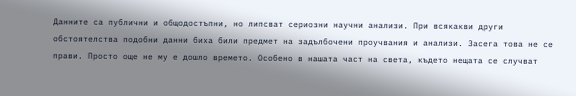Данните са публични и общодостъпни, но липсват сериозни научни анализи. При всякакви други обстоятелства подобни данни биха били предмет на задълбочени проучвания и анализи. Засега това не се прави. Просто още не му е дошло времето. Особено в нашата част на света, където нещата се случват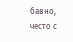бавно, често с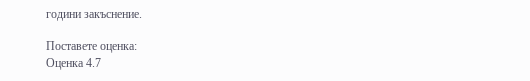години закъснение.

Поставете оценка:
Оценка 4.7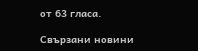от 63 гласа.

Свързани новини